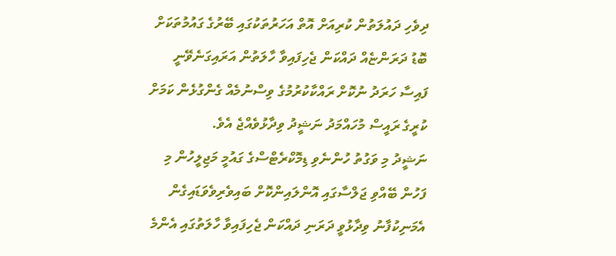ދިވެހި ދައުލަތުން ކުރިއަށް އޮތް އަހަރުތަކުގައި ބޭރުގެ ގައުމުތަކަށް ބޮޑު ދަރަންޏެއް ދައްކަން ޖެހިފައިވާ ހާލަތުން އަރައިގަނެވޭނީ ފައިސާ ހަރަދު ނުކޮށް ރައްކާކުރުމުގެ ވިސްނުމެއް ގެންގުޅެން ކަމަށް ކުރީގެ ރައީސް މުހައްމަދު ނަޝީދު ވިދާޅުވެއްޖެ އެވެ.
ނަޝީދު މި ވަގުތު ހުންނެވި ޑިމޮކްރެޓްސްގެ ގައުމީ މަޖިލީހުން މި ފަހުން ބޭއްވި ޖަލްސާގައި އޮންލައިންކޮށް ބައިވެރިވެވަޑައިގެން އެމަނިކުފާނު ވިދާޅުވީ ދަރަނި ދައްކަން ޖެހިފައިވާ ހާލަތުގައި އެންމެ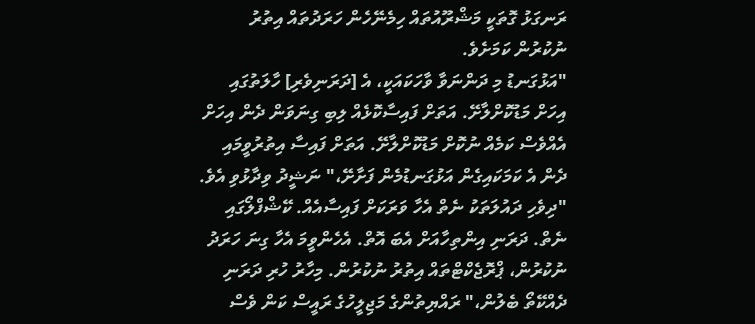ރަނގަޅު ގޮތަކީ މަޝްރޫއުތައް ހިމެނޭހެން ހަރަދުތައް އިތުރު ނުކުރުން ކަމަށެވެ.
"އަޅުގަނޑު މި ދަންނަވާ ވާހަކައަކީ، އެ [ދަރަނިވެރި] ހާލަތުގައި އިހަށް މަޑުކޮށްލާށޭ. އަތަށް ފައިސާކޮޅެއް ލިބި ގިނަވަން ދެން އިހަށް އެއްވެސް ކަމެއް ނުކޮށް މަޑުކޮށްލާށޭ. އަތަށް ފައިސާ އިތުރުވީމައި ދެން އެ ކަމަކައިގެން އަޅުގަނޑުމެން ފަށާށޭ،" ނަޝީދު ވިދާޅުވި އެވެ.
"ދިވެހި ދައުލަތަކު ނެތް އެހާ ވަރަކަށް ފައިސާއެއް. ކޭޝްފްލޯގައި ނެތް. ދަރަނި އިންތިހާއަށް އެބަ އޮތް. އެހެންވީމަ އެހާ ގިނަ ހަރަދު ނުކުރުން، ޕްރޮޖެކްޓްތައް އިތުރު ނުކުރުން. މިހާރު ހުރި ދަރަނި ދެއްކޭތޯ ބެލުން،" ރައްޔިތުންގެ މަޖިލީހުގެ ރައީސް ކަން ވެސް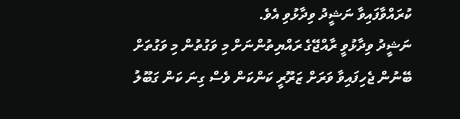ކުރައްވާފައިވާ ނަޝީދު ވިދާޅުވި އެވެ.
ނަޝީދު ވިދާޅުވީ ރާއްޖޭގެ ރައްޔިތުންނަށް މި ވަގުތުން މި ވަގުތަށް ބޭނުން ޖެހިފައިވާ ވަރަށް ޒަރޫރީ ކަންކަން ވެސް ގިނަ ކަން ގަބޫލު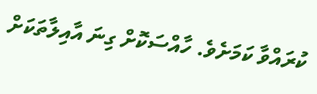ކުރައްވާ ކަމަށެވެ. ހާއްސަކޮށް ގިނަ އާއިލާތަކަށް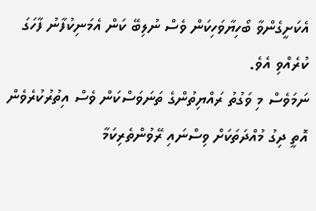އެކަށީގެންވާ ބޯހިޔާވަހިކަން ވެސް ނުލިބޭ ކަން އެމަނިކުފާނު ފާހަގަ ކުރެއްވި އެވެ.
ނަމަވެސް މި ވަގުތު ރައްޔިތުންގެ ތަނަވަސްކަން ވެސް އިތުރުކުރެވެން އޮތީ ދިގު މުއްދަތަކަށް ވިސްނައި ރޭވުންތެރިކަމާ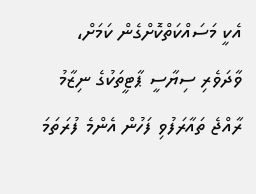އެކީ މަސައްކަތްކޮށްގެން ކަމަށް، ވާދަވެރި ސިޔާސީ ޕާޓީތަކުގެ ނިޒާމު ރާއްޖެ ތައާރަފުވި ފަހުން އެންމެ ފުރަތަމަ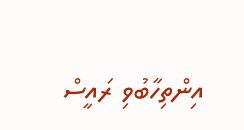އިންތިހާބުވި ރައީސް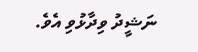ނަޝީދު ވިދާޅުވި އެވެ.